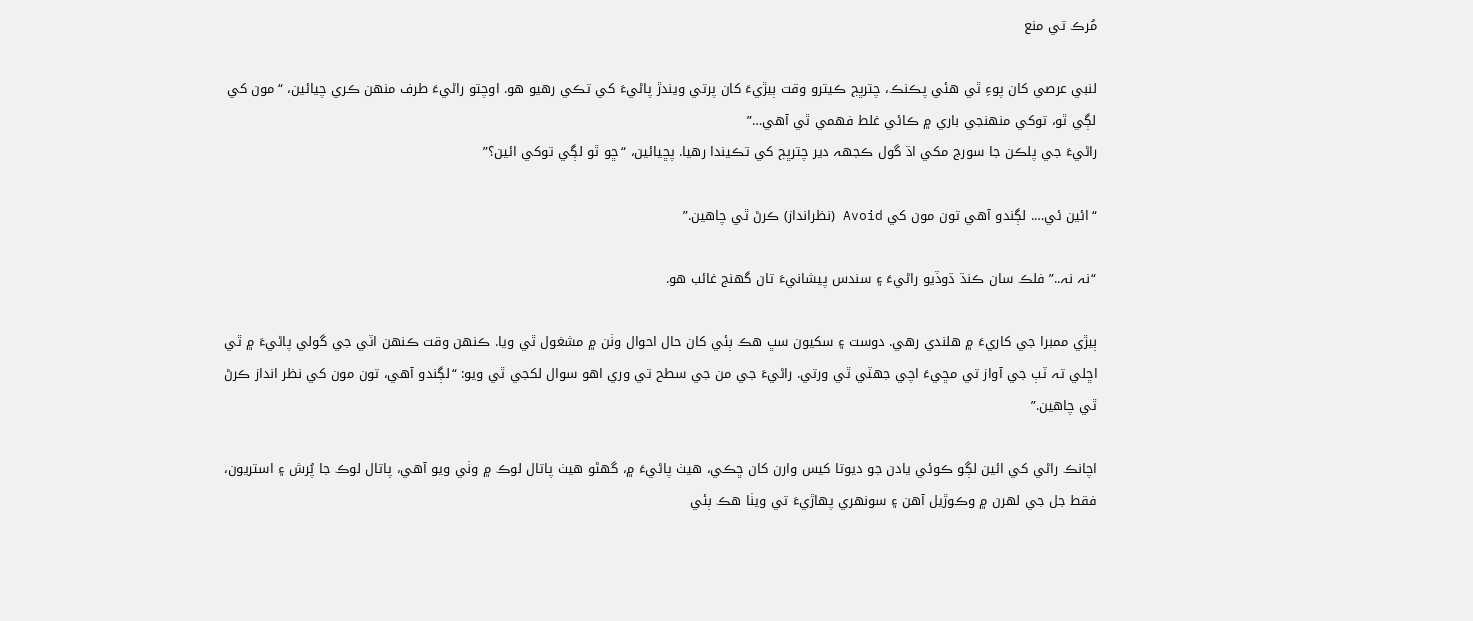مُرڪ تي منع

لنبي عرصي کان پوءِ ٿي ھئي پڪنڪ، چترڀڄ ڪيترو وقت ٻيڙيءَ کان پرتي ويندڙ پاڻيءَ کي تڪي رھيو ھو. اوچتو راڻيءَ طرف منھن ڪري چيائين، “مون کي لڳي ٿو، توکي منھنجي باري ۾ ڪائي غلط فھمي ٿي آھي…”
راڻيءَ جي پلڪن جا سورج مکي اڌ گول ڪجهہ دير چترڀڄ کي تڪيندا رھيا. پڇيائين، “ڇو ٿو لڳي توکي ائين؟”

“ائين ئي…. لڳندو آھي تون مون کي Avoid (نظرانداز) ڪرڻ ٿي چاھين.”

“نہ نہ..” فلڪ سان ڪنڌ ڌوڏيو راڻيءَ ۽ سندس پيشانيءَ تان گهنج غائب ھو.

ٻيڙي ممبرا جي کاريءَ ۾ ھلندي رھي. دوست ۽ سکيون سڀ ھڪ ٻئي کان حال احوال وٺن ۾ مشغول ٿي ويا. ڪنھن وقت ڪنھن اٽي جي گولي پاڻيءَ ۾ ٿي اڇلي تہ ٽٻ جي آواز تي مڇيءَ اچي جهٽي ٿي ورتي. راڻيءَ جي من جي سطح تي وري اھو سوال لکجي ٿي ويو: “لڳندو آھي، تون مون کي نظر انداز ڪرڻ ٿي چاھين.”

اچانڪ راڻي کي ائين لڳو ڪوئي يادن جو ديوتا کيس وارن کان ڇڪي، ھيٺ پاڻيءَ ۾، گهڻو ھيٺ پاتال لوڪ ۾ وٺي ويو آھي، پاتال لوڪ جا پُرش ۽ استريون، فقط جل جي لھرن ۾ وڪوڙيل آھن ۽ سونھري پھاڙيءَ تي ويٺا ھڪ ٻئي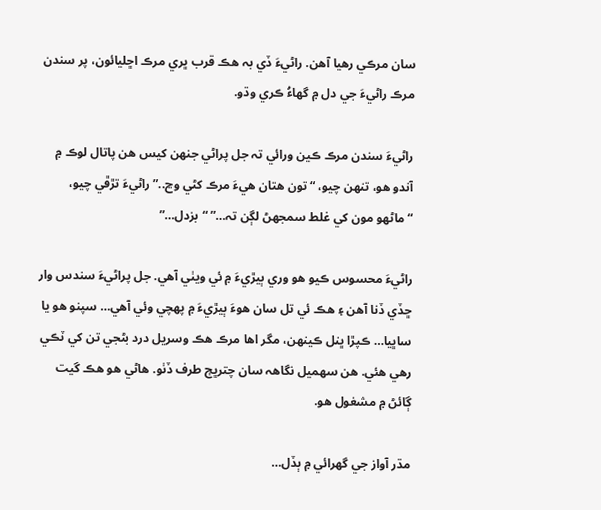سان مرڪي رھيا آھن. راڻيءَ ڏي بہ ھڪ قرب ڀري مرڪ اڇليائون، پر سندن مرڪ راڻيءَ جي دل ۾ گهاءُ ڪري وڌو.

راڻيءَ سندن مرڪ ڪين ورائي تہ جل پراڻي جنھن کيس ھن پاتال لوڪ ۾ آندو ھو، تنھن چيو، “تون ھتان ھيءَ مرڪ کڻي وڃ..” راڻيءَ تڙڦي چيو، “ماڻهو مون کي غلط سمجهڻ لڳن تہ…” “بزدل…”

راڻيءَ محسوس ڪيو ھو وري ٻيڙيءَ ۾ ئي ويٺي آھي. جل پراڻيءَ سندس وار ڇڏي ڏنا آھن ۽ ھڪ ئي تل سان ھوءَ ٻيڙيءَ ۾ پھچي وئي آھي… سپنو ھو يا ساڀيا… ڪپڙا ڀنل ڪينھن، مگر اھا مرڪ ھڪ وسريل درد بڻجي تن کي ٽڪي رھي ھئي. ھن سھميل نگاھہ سان چترڀڄ طرف ڏٺو. ھاڻي ھو ھڪ گيت ڳائڻ ۾ مشغول ھو.

مڌر آواز جي گھرائي ۾ ٻڏل…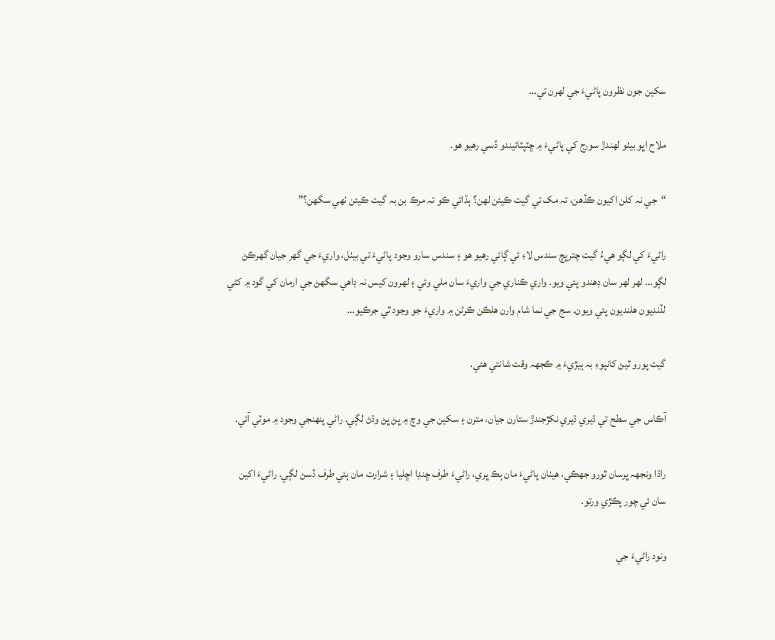سکين جون نظرون پاڻيءَ جي لھرن تي…

ملاح اڀو بيٺو لھندڙ سورج کي پاڻيءَ ۾ ڇٽپٽائيندو ڏسي رھيو ھو.

“جي نہ کلن اکيون ڪڏھن، تہ مک تي گيت ڪيئن لھن؟ ٻڌائي ڪو تہ مرڪ بن بہ گيت ڪيئن ٺھي سگهن؟”

راڻيءَ کي لڳو ھيءُ گيت چترڀڄ سندس لاءِ ئي ڳائي رھيو ھو ۽ سندس سارو وجود پاڻيءَ تي بيٺل، واريءَ جي گهر جيان گهرڪڻ لڳو… لھر لھر سان ڊھندو پئي ويو. واري ڪناري جي واريءَ سان ملي وئي ۽ لھرون کيس نہ ڊاھي سگهڻ جي ارمان کي گود ۾ کڻي لڏنديون ھلنديون پئي ويون. سج جي نما شام وارن ھلڪن ڪرڻن ۾ واريءَ جو وجود ٿي جرڪيو…

گيت پورو ٿيڻ کانپوءِ بہ ٻيڙيءَ ۾ ڪجهہ وقت شانتي ھئي.

آڪاس جي سطح تي ڌيري ڌيري نکڙجندڙ ستارن جيان، مترن ۽ سکين جي وچ ۾ ڀڻ ڀڻ وڌڻ لڳي. راڻي پنھنجي وجود ۾ موٽي آئي.

راڌا ونجهہ ڀرسان ٿورو جهڪي، ھيٺان پاڻيءَ مان ٻڪ ڀري، راڻيءَ طرف ڇنڊا اڇليا ۽ شرارت مان ٻئي طرف ڏسڻ لڳي. راڻيءَ اکين سان ئي چور پڪڙي ورتو.

ونود راڻيءَ جي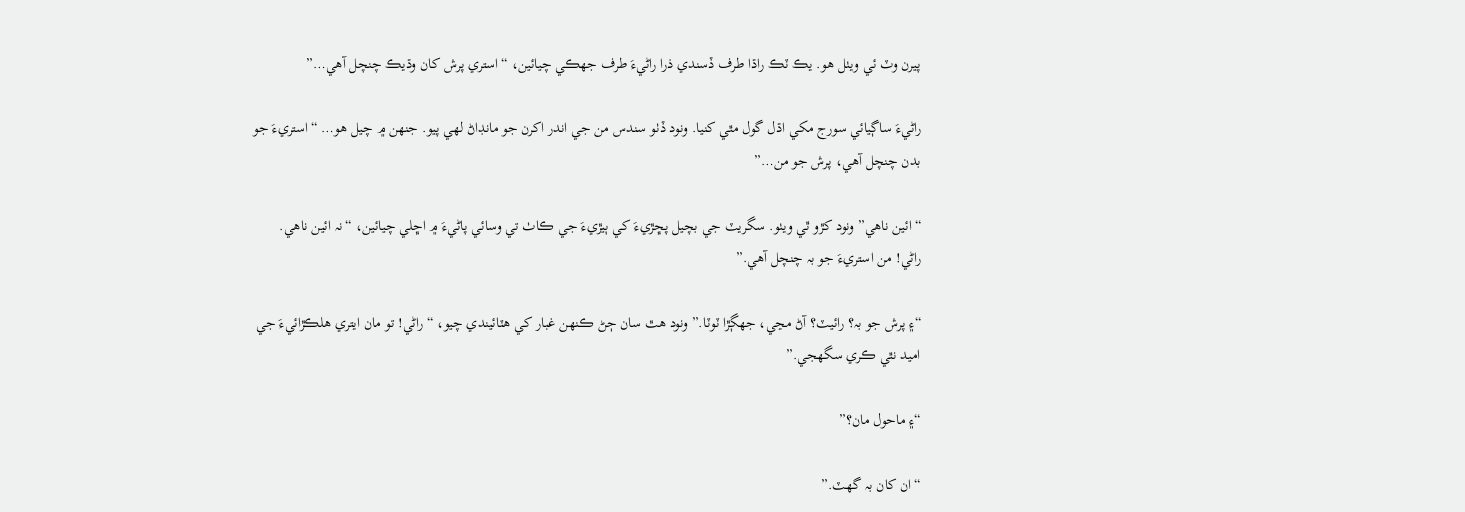پيرن وٽ ئي ويٺل ھو. يڪ ٽڪ راڌا طرف ڏسندي ذرا راڻيءَ طرف جهڪي چيائين، “استري پرش کان وڌيڪ چنچل آھي…”

راڻيءَ ساڳيائي سورج مکي اڌل گول مٿي کنيا. ونود ڏٺو سندس من جي اندر اکرن جو مانڊاڻ لھي پيو. جنھن ۾ چيل ھو… “استريءَ جو بدن چنچل آھي، پرش جو من…”

“ائين ناھي” ونود کڙو ٿي ويٺو. سگريٽ جي بچيل پڇڙيءَ کي ٻيڙيءَ جي ڪاٺ تي وسائي پاڻيءَ ۾ اڇلي چيائين، “نہ ائين ناھي. راڻي! من استريءَ جو بہ چنچل آھي.”

“۽ پرش جو بہ؟ رائيٽ؟ آڻ مڃي، جهڳڙا ٽوٽا.” ونود ھٿ سان ڄڻ ڪنھن غبار کي ھٽائيندي چيو، “راڻي! تو مان ايتري ھلڪڙائيءَ جي اميد نٿي ڪري سگهجي.”

“۽ ماحول مان؟”

“ان کان بہ گهٽ.”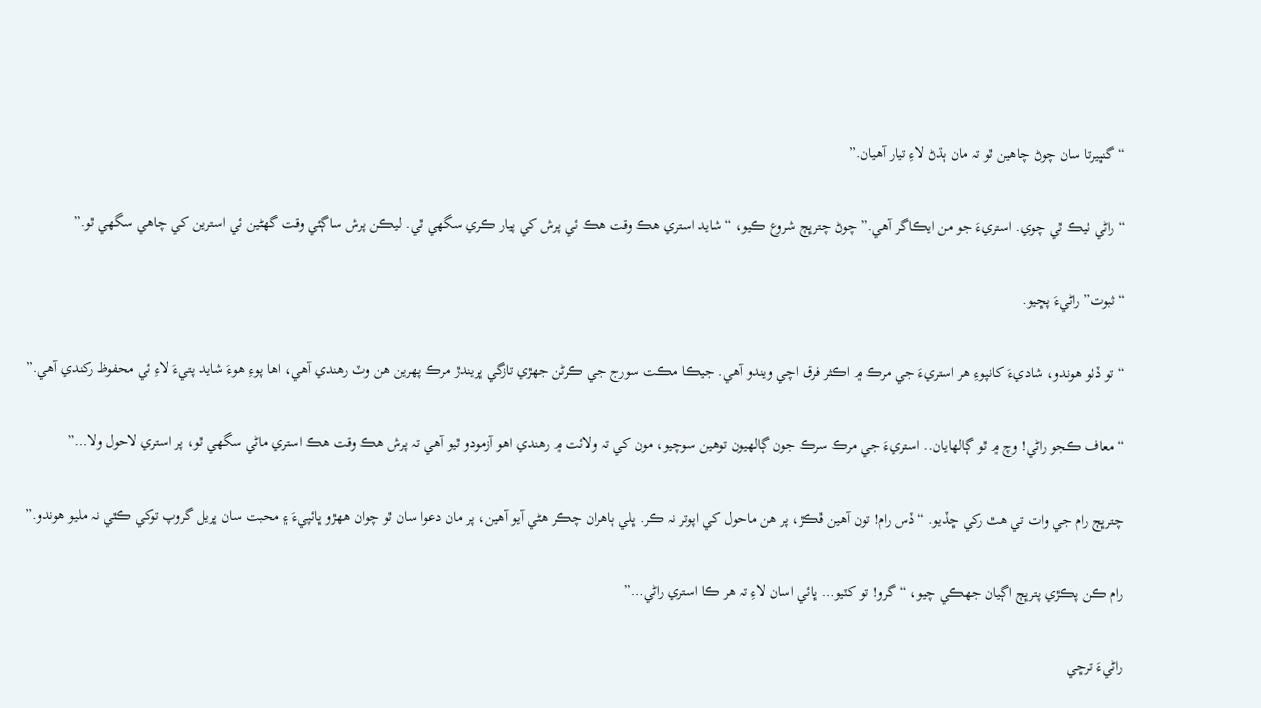“گنڀيرتا سان چوڻ چاھين ٿو تہ مان ٻڌڻ لاءِ تيار آھيان.”

“راڻي ٺيڪ ٿي چوي. استريءَ جو من ايڪاگر آھي.” چوڻ چترڀڄ شروع ڪيو، “شايد استري ھڪ وقت ھڪ ئي پرش کي پيار ڪري سگهي ٿي. ليڪن پرش ساڳئي وقت گهڻين ئي استرين کي چاھي سگهي ٿو.”

“ثبوت” راڻيءَ پڇيو.

“تو ڏٺو ھوندو، شاديءَ کانپوءِ ھر استريءَ جي مرڪ ۾ اڪثر فرق اچي ويندو آھي. جيڪا مڪت سورج جي ڪرڻن جھڙي تازگي ڀريندڙ مرڪ پھرين ھن وٽ رھندي آھي، اھا پوءِ ھوءَ شايد پتيءَ لاءِ ئي محفوظ رکندي آھي.”

“معاف ڪجو راڻي! وچ ۾ ٿو ڳالهايان.. استريءَ جي مرڪ سرڪ جون ڳالهيون توھين سوچيو، مون کي تہ ولائت ۾ رھندي اھو آزمودو ٿيو آھي تہ پرش ھڪ وقت ھڪ استري ماڻي سگهي ٿو، پر استري لاحول ولا…”

چترڀڄ رام جي وات تي ھٿ رکي ڇڏيو. “ڏس رام! تون آھين ڦڪڙ، پر ھن ماحول کي اپوتر نہ ڪر. ڀلي ٻاھران چڪر ھڻي آيو آھين، پر مان دعوا سان ٿو چوان ھھڙو ڀائپيءَ ۽ محبت سان ڀريل گروپ توکي ڪٿي نہ مليو ھوندو.”

رام ڪن پڪڙي پترڀڄ اڳيان جهڪي چيو، “گرو! تو کٽيو… ڀائي اسان لاءِ تہ ھر ڪا استري راڻي…”

راڻيءَ ترڇي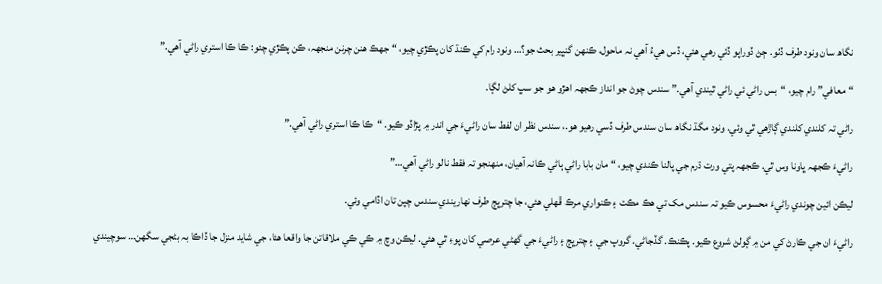نگاھ سان ونود طرف ڏٺو. ڄڻ ڏوراپو ڏئي رھي ھئي، ڏس ھيءُ آھي نہ ماحول، ڪنھن گنڀير بحث جو؟… ونود رام کي ڪنڌ کان پڪڙي چيو، “جهڪ ھنن چرنن منجهہ، ڪن پڪڙي چئو: ڪا ڪا استري راڻي آھي.”

“معافي” رام چيو، “بس راڻي ئي راڻي ٿيندي آھي.” سندس چوڻ جو انداز ڪجهہ اھڙو ھو جو سڀ کلڻ لڳا.

راڻي تہ کلندي کلندي ڳاڙھي ٿي وئي. ونود مگڌ نگاھ سان سندس طرف ڏسي رھيو ھو.، سندس نظر ان لفط سان راڻيءَ جي اندر ۾ پڙاڏو ڪيو. “ڪا ڪا استري راڻي آھي.”

راڻيءَ ڪجهہ ڀاونا وس ٿي. ڪجهہ پتي ورت ڌرم جي پالنا ڪندي چيو، “مان بابا راڻي ٻاڻي ڪانہ آھيان، منھنجو تہ فقط نالو راڻي آھي…”

ليڪن ائين چوندي راڻيءَ محسوس ڪيو تہ سندس مک تي ھڪ مڪت ۽ ڪنواري مرڪ ڦھلي ھئي، جا چترڀڄ طرف نھاريندي سندس چپن تان اڏامي وئي.

راڻيءَ ان جي ڪارڻ کي من ۾ ڳولڻ شروع ڪيو. پڪنڪ. گڏجاڻي. گروپ جي ۽ چترڀڄ ۽ راڻيءَ جي گهڻي عرصي کان پوءِ ٿي ھئي. ليڪن وچ ۾ ڪي ڪي ملاقاتن جا واقعا ھئا، جي شايد منزل جا ڏاڪا بہ بڻجي سگهن… سوچيندي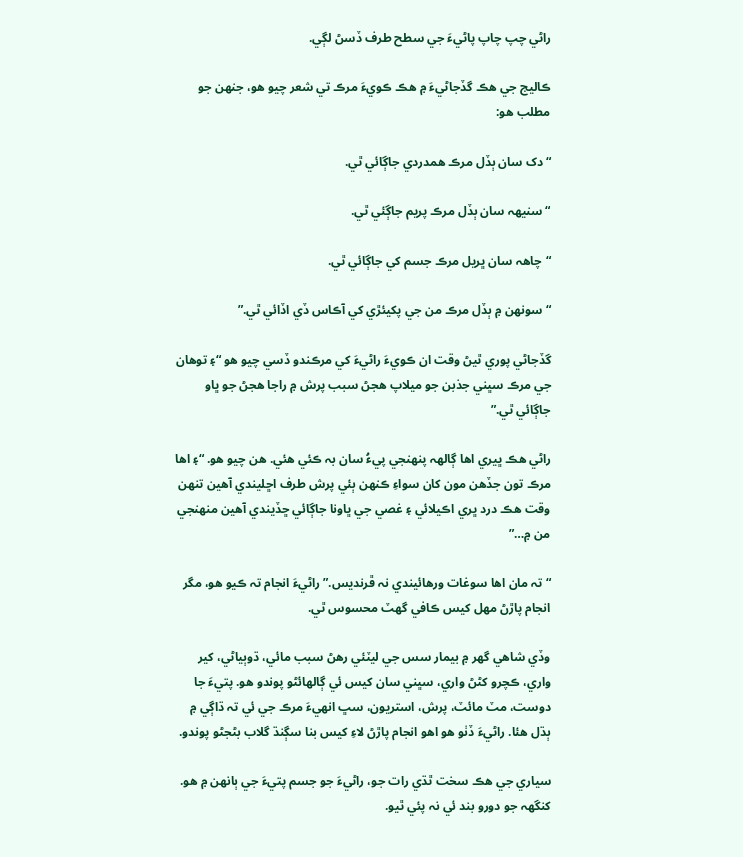راڻي چپ چاپ پاڻيءَ جي سطح طرف ڏسڻ لڳي.

ڪاليج جي ھڪ گڏجاڻيءَ ۾ ھڪ ڪويءَ مرڪ تي شعر چيو ھو، جنھن جو مطلب ھو:

“دک سان ٻڏل مرڪ ھمدردي جاڳائي ٿي.

“سنيھہ سان ٻڏل مرڪ پريم جاڳئي ٿي.

“چاھہ سان ڀريل مرڪ جسم کي جاڳائي ٿي.

“سونھن ۾ ٻڏل مرڪ من جي پکيئڙي کي آڪاس ڏي اڏائي ٿي.”

گڏجاڻي پوري ٿيڻ وقت ان ڪويءَ راڻيءَ کي مرڪندو ڏسي چيو ھو “۽ توھان جي مرڪ سڀني جذبن جو ميلاپ ھجڻ سبب پرش ۾ راجا ھجڻ جو ڀاو جاڳائي ٿي.”

راڻي ھڪ ڀيري اھا ڳالهہ پنھنجي پيءُ سان بہ ڪئي ھئي. ھن چيو ھو. “۽ اھا مرڪ تون جڏھن مون کان سواءِ ڪنھن ٻئي پرش طرف اڇليندي آھين تنھن وقت ھڪ درد ڀري اڪيلائي ۽ غصي جي ڀاونا جاڳائي ڇڏيندي آھين منھنجي من ۾…”

“تہ مان اھا سوغات ورھائيندي نہ ڦرنديس.” راڻيءَ انجام تہ ڪيو ھو، مگر انجام پاڙڻ مھل کيس ڪافي گهٽ محسوس ٿي.

وڏي شاھي گهر ۾ بيمار سس جي ليٽئي رھڻ سبب مائي، ڌوٻياڻي، کير واري، ڪچرو کڻڻ واري، سڀني سان کيس ئي ڳالهائڻو پوندو ھو. پتيءَ جا دوست، مٽ مائٽ، پرش، استريون، سڀ انهيءَ مرڪ جي ئي تہ ڌاڳي ۾ ٻڌل ھئا. راڻيءَ ڏٺو ھو اھو انجام پاڙڻ لاءِ کيس بنا سڳنڌ گلاب بڻجڻو پوندو.

سياري جي ھڪ سخت ٿڌي رات جو، راڻيءَ جو جسم پتيءَ جي ٻانھن ۾ ھو. کنگهہ جو دورو بند ئي نہ پئي ٿيو.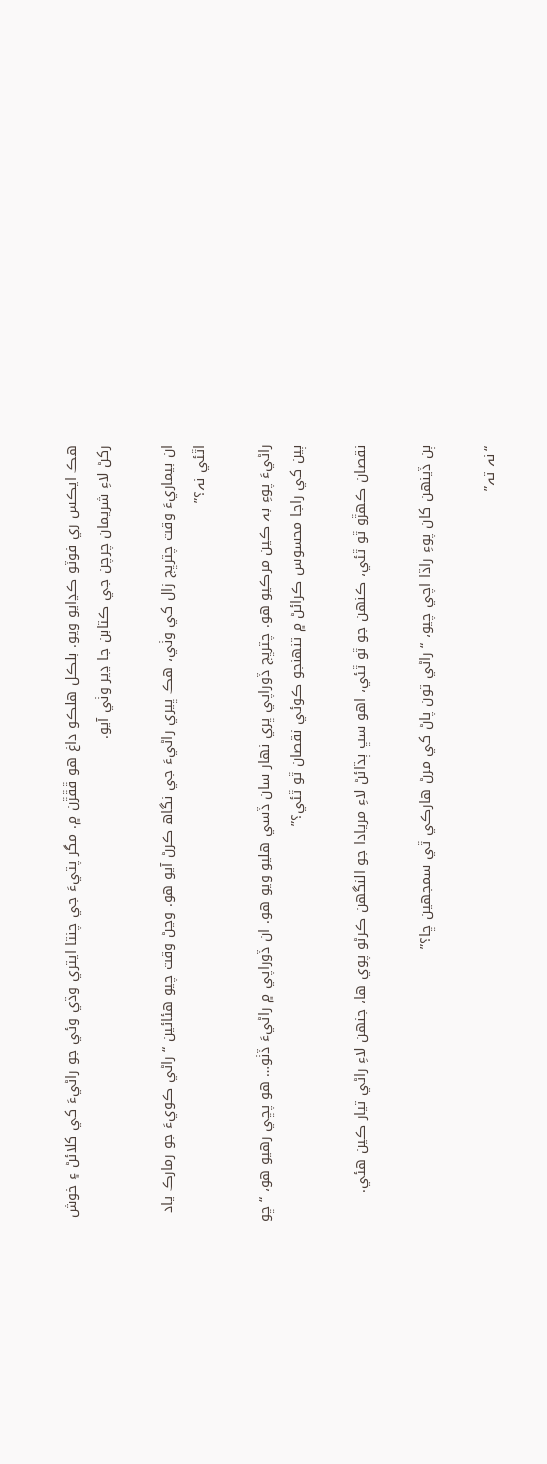ھڪ ايڪس ري فوٽو ڪڍايو ويو. بلڪل ھلڪو داغ ھو ڦڦڙن ۾. مگر پتيءَ جي چنتا ايتري وڌي وئي جو راڻيءَ کي کلائڻ ۽ خوش رکڻ لاءِ شريمان چرچن جي ڪتابن جا ڍير وٺي آيو.

ان بيماريءَ وقت چترڀڄ زال کي وٺي، ھڪ ڀيري راڻيءَ جي نگاھ ڪرڻ آيو ھو. وڃڻ وقت چيو ھئائين “راڻي ڪويءَ جو رمارڪ ياد اٿئي نہ؟”

راڻيءَ پوءِ بہ ڪين مرڪيو ھو. چترڀڄ ڏوراپي ڀري نھار سان ڏسي ھليو ويو ھو. ان ڏوراپي ۾ راڻيءَ ڏٺو… ھو پڇي رھيو ھو، “ڇو ٻين کي راجا محسوس ڪرائڻ ۾ تنھنجو ڪوئي نقصان ٿو ٿئي؟”

نقصان ڪھڙو ٿو ٿئي، ڪنھن جو ٿو ٿئي، اھو سڀ ٻڌائڻ لاءِ مريادا جو النگهن ڪرڻو پوي ھا، جنھن لاءِ راڻي تيار ڪين ھئي.

ٻن ڏينھن کان پوءِ راڌا اچي چيو، “راڻي تون پاڻ کي مرڻ ھارڪي ٿي سمجهين ڇا؟”

“نہ تہ”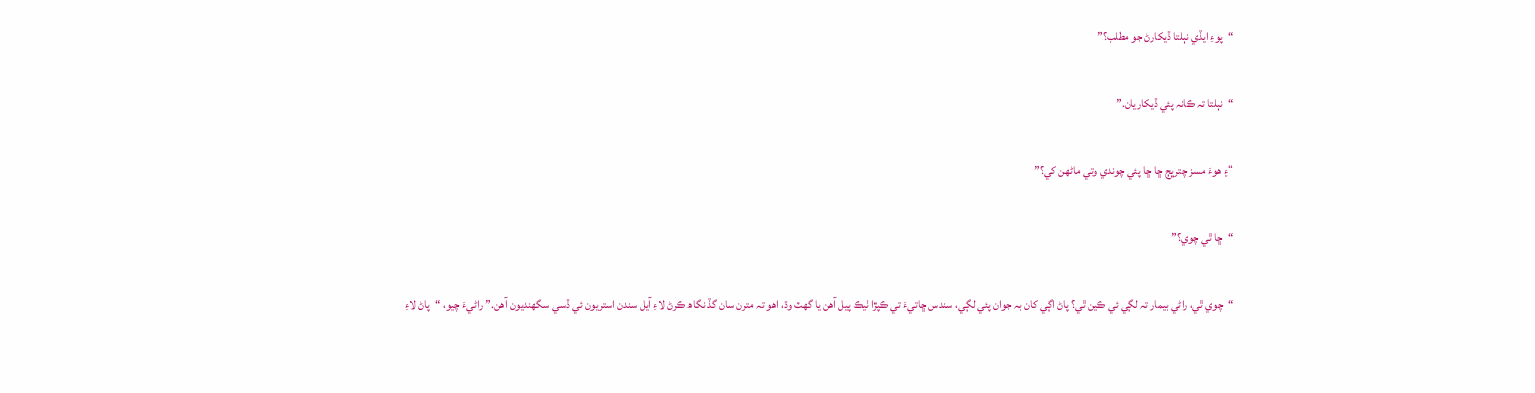“پوءِ ايڏي نٻلتا ڏيکارڻ جو مطلب؟”

“نٻلتا تہ ڪانہ پئي ڏيکاريان.”

“۽ ھوءَ مسز چترڀڄ ڇا ڇا پئي چوندي وتي ماڻهن کي؟”

“ڇا ٿي چوي؟”

“چوي ٿي، راڻي بيمار تہ لڳي ئي ڪين ٿي؟ پاڻ اڳي کان بہ جوان پئي لڳي، سندس ڇاتيءَ تي ڪپڙا ٺيڪ پيل آھن يا گهٽ وڌ، اھو تہ مترن سان گڏ نگاھ ڪرڻ لاءِ آيل سندن استريون ئي ڏسي سگهنديون آھن.” راڻيءَ چيو، “پاڻ لاءِ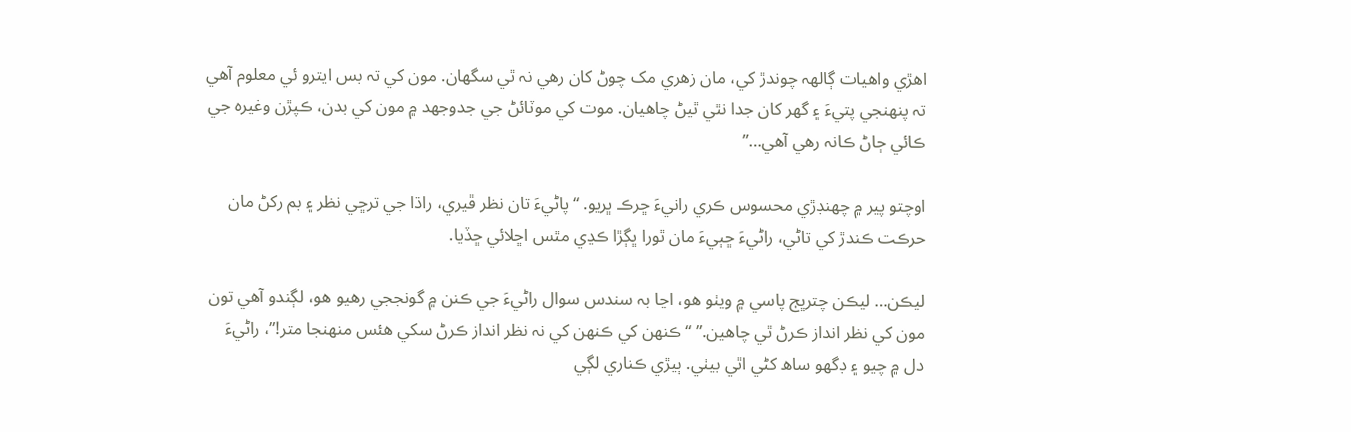اھڙي واھيات ڳالهہ چوندڙ کي، مان زھري مک چوڻ کان رھي نہ ٿي سگهان. مون کي تہ بس ايترو ئي معلوم آھي تہ پنھنجي پتيءَ ۽ گهر کان جدا نٿي ٿيڻ چاھيان. موت کي موٽائڻ جي جدوجھد ۾ مون کي بدن، ڪپڙن وغيرہ جي ڪائي ڄاڻ ڪانہ رھي آھي…”

اوچتو پير ۾ چھنڊڙي محسوس ڪري رانيءَ ڇرڪ ڀريو. “پاڻيءَ تان نظر ڦيري، راڌا جي ترڇي نظر ۽ بم رکڻ مان حرڪت ڪندڙ کي تاڻي، راڻيءَ ڇٻيءَ مان ٿورا ڀڳڙا ڪڍي مٿس اڇلائي ڇڏيا.

ليڪن… ليڪن چترڀڄ پاسي ۾ ويٺو ھو، اڃا بہ سندس سوال راڻيءَ جي ڪنن ۾ گونججي رھيو ھو، لڳندو آهي تون مون کي نظر انداز ڪرڻ ٿي چاھين.” “ڪنھن کي ڪنھن کي نہ نظر انداز ڪرڻ سکي ھئس منھنجا متر!”، راڻيءَ دل ۾ چيو ۽ ڊگهو ساھ کڻي اٿي بيٺي. ٻيڙي ڪناري لڳي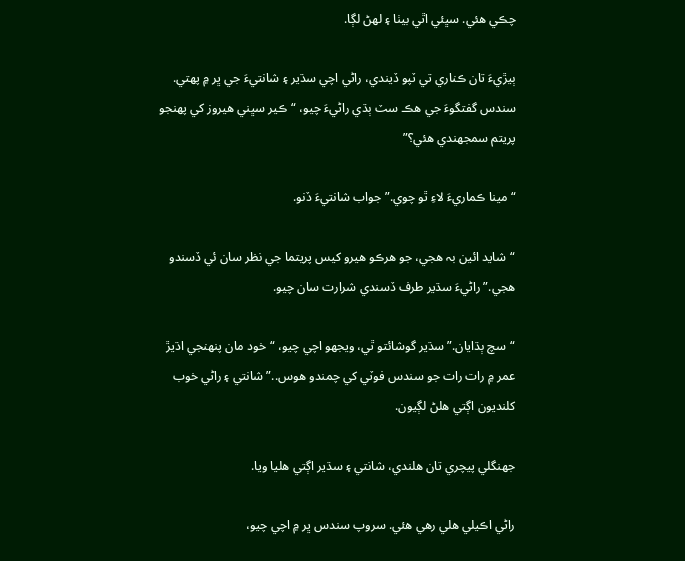چڪي ھئي. سڀئي اٿي بيٺا ۽ لھڻ لڳا.

ٻيڙيءَ تان ڪناري تي ٽپو ڏيندي، راڻي اچي سڌير ۽ شانتيءَ جي ڀر ۾ پھتي. سندس گفتگوءَ جي ھڪ سٽ ٻڌي راڻيءَ چيو، “ڪير سڀني ھيروز کي پھنجو پريتم سمجهندي ھئي؟”

“مينا ڪماريءَ لاءِ ٿو چوي.” جواب شانتيءَ ڏنو.

“شايد ائين بہ ھجي، جو ھرڪو ھيرو کيس پريتما جي نظر سان ئي ڏسندو ھجي.” راڻيءَ سڌير طرف ڏسندي شرارت سان چيو.

“سچ ٻڌايان.” سڌير گوشائتو ٿي، ويجهو اچي چيو، “خود مان پنھنجي اڌيڙ عمر ۾ رات رات جو سندس فوٽي کي چمندو ھوس..” شانتي ۽ راڻي خوب کلنديون اڳتي ھلڻ لڳيون.

جهنگلي پيچري تان ھلندي، شانتي ۽ سڌير اڳتي ھليا ويا.

راڻي اڪيلي ھلي رھي ھئي. سروپ سندس ڀر ۾ اچي چيو،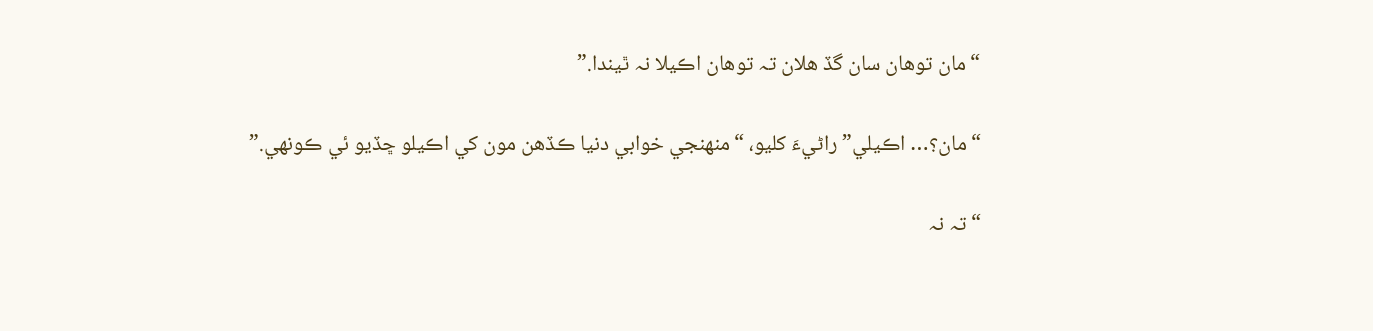“مان توھان سان گڏ ھلان تہ توھان اڪيلا نہ ٿيندا.”

“مان؟… اڪيلي” راڻيءَ کليو، “منھنجي خوابي دنيا ڪڏھن مون کي اڪيلو ڇڏيو ئي ڪونهي.”

“تہ نہ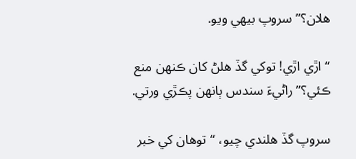ھلان؟” سروپ بيھي ويو.

“اڙي اڙي! توکي گڏ ھلڻ کان ڪنھن منع ڪئي؟” راڻيءَ سندس ٻانھن پڪڙي ورتي.

سروپ گڏ ھلندي چيو، “توھان کي خبر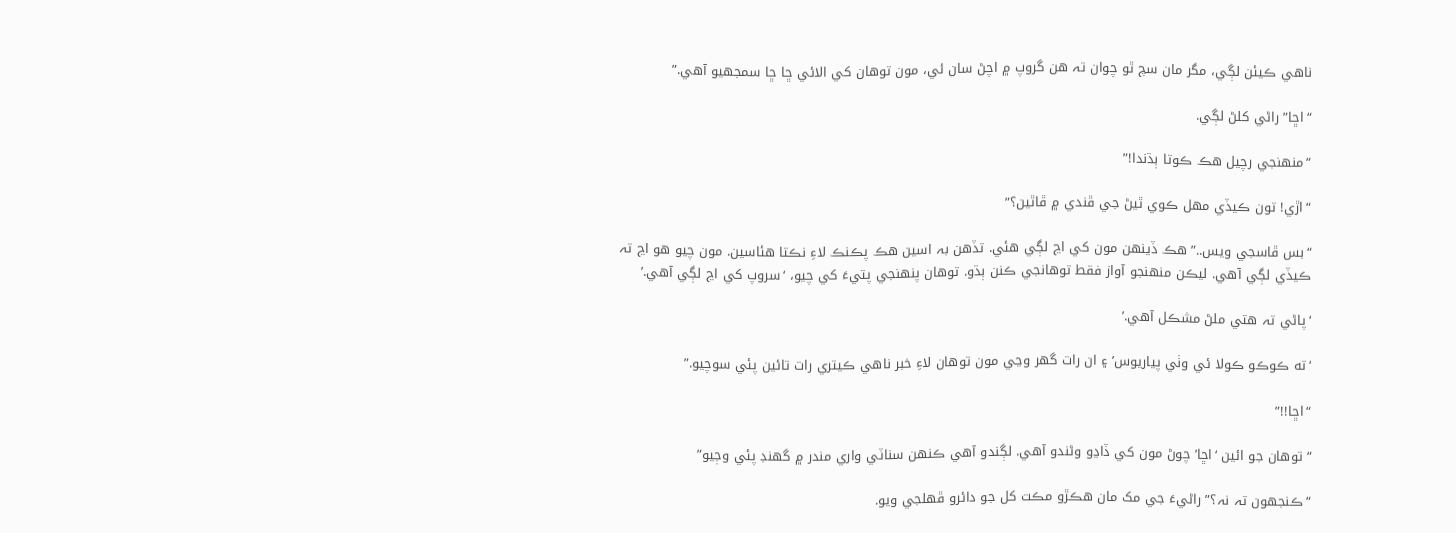ناھي ڪيئن لڳي، مگر مان سچ ٿو چوان تہ ھن گروپ ۾ اچڻ سان ئي، مون توھان کي الائي ڇا ڇا سمجهيو آھي.”

“اڇا” راڻي کلڻ لڳي.

“منھنجي رچيل ھڪ ڪوتا ٻڌندا!”

“اڙي! تون ڪيڏي مھل ڪوي ٿيڻ جي ڦندي ۾ ڦاٿين؟”

“بس ڦاسجي ويس..” ھڪ ڏينھن مون کي اڃ لڳي ھئي. تڏھن بہ اسين ھڪ پڪنڪ لاءِ نڪتا ھئاسين. مون چيو ھو اڃ تہ ڪيڏي لڳي آھي. ليڪن منھنجو آواز فقط توھانجي ڪنن ٻڌو. توھان پنھنجي پتيءَ کي چيو، ‘سروپ کي اڃ لڳي آھي.’

‘پاڻي تہ ھتي ملڻ مشڪل آھي.’

‘ته ڪوڪو ڪولا ئي وٺي پياريوس’ ۽ ان رات گهر وڃي مون توھان لاءِ خبر ناھي ڪيتري رات تائين پئي سوچيو.”

“اڇا!!”

“توھان جو ائين ‘اڇا’ چوڻ مون کي ڏاڍو وڻندو آھي. لڳندو آھي ڪنھن سناٽي واري مندر ۾ گهنڊ پئي وڄيو”

“ڪنجهون تہ نہ؟” راڻيءَ جي مک مان ھڪڙو مڪت کل جو دائرو ڦھلجي ويو.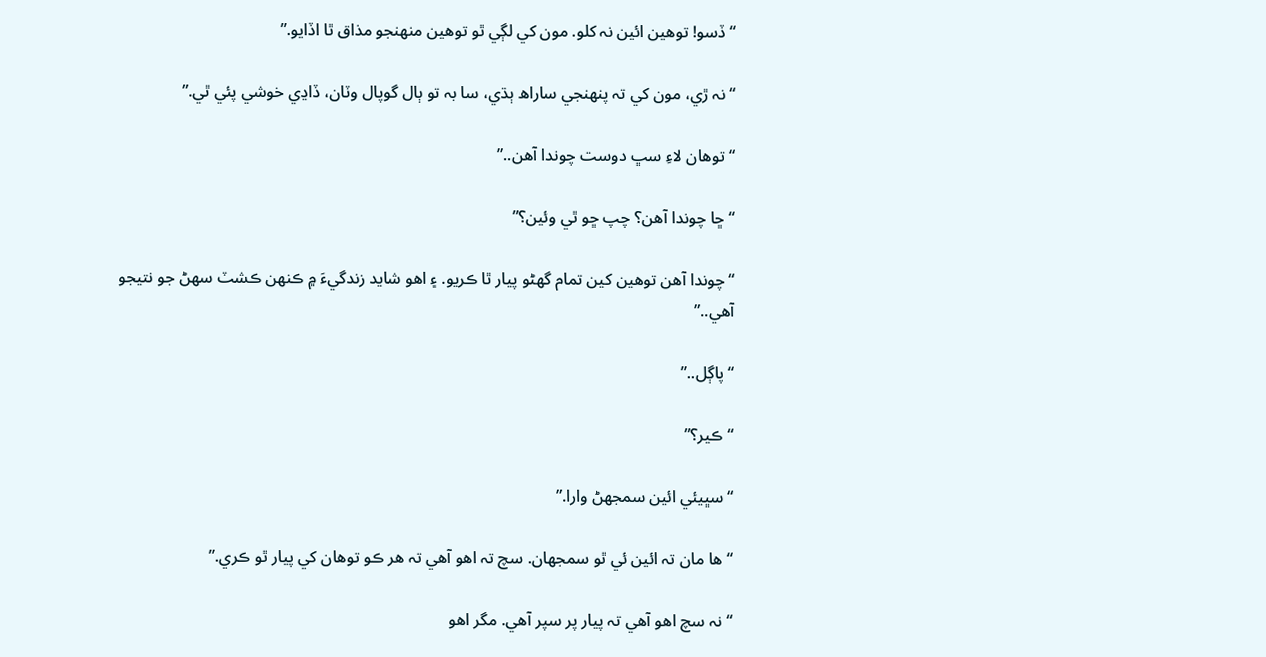“ڏسو! توھين ائين نہ کلو. مون کي لڳي ٿو توھين منھنجو مذاق ٿا اڏايو.”

“نہ ڙي، مون کي تہ پنھنجي ساراھ ٻڌي، سا بہ تو ٻال گوپال وٽان، ڏاڍي خوشي پئي ٿي.”

“توھان لاءِ سڀ دوست چوندا آھن..”

“ڇا چوندا آھن؟ چپ ڇو ٿي وئين؟”

“چوندا آھن توھين کين تمام گهڻو پيار ٿا ڪريو. ۽ اھو شايد زندگيءَ ۾ ڪنھن ڪشٽ سھڻ جو نتيجو آھي..”

“پاڳل..”

“ڪير؟”

“سڀيئي ائين سمجهڻ وارا.”

“ھا مان تہ ائين ئي ٿو سمجهان. سچ تہ اھو آھي تہ ھر ڪو توھان کي پيار ٿو ڪري.”

“نہ سچ اھو آھي تہ پيار پر سپر آھي. مگر اھو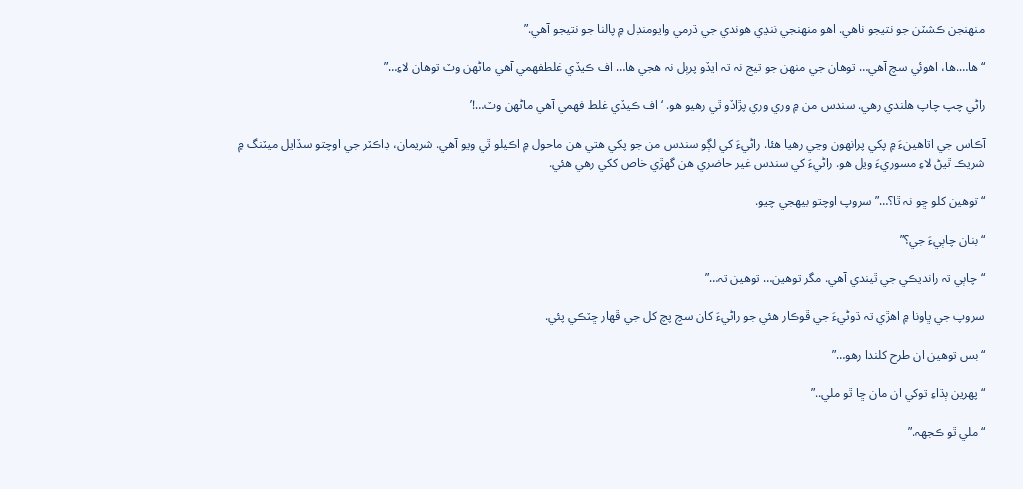منھنجن ڪشٽن جو نتيجو ناھي. اھو منھنجي ننڍي ھوندي جي ڌرمي وايومنڊل ۾ پالنا جو نتيجو آھي.”

“ھا….ھا، اھوئي سچ آھي… توھان جي منھن جو تيج نہ تہ ايڏو پرٻل نہ ھجي ھا… اف ڪيڏي غلطفھمي آھي ماڻهن وٽ توھان لاءِ…”

راڻي چپ چاپ ھلندي رھي. سندس من ۾ وري وري پڙاڏو ٿي رھيو ھو. ‘اف ڪيڏي غلط فھمي آھي ماڻهن وٽ…!’

آڪاس جي اتاھينءَ ۾ پکي پرانھون وڃي رھيا ھئا. راڻيءَ کي لڳو سندس من جو پکي ھتي ھن ماحول ۾ اڪيلو ٿي ويو آھي. شريمان، ڊاڪٽر جي اوچتو سڏايل ميٽنگ ۾ شريڪ ٿيڻ لاءِ مسوريءَ ويل ھو. راڻيءَ کي سندس غير حاضري ھن گهڙي خاص ککي رھي ھئي.

“توھين کلو ڇو نہ ٿا؟…” سروپ اوچتو بيھجي چيو.

“بنان چاٻيءَ جي؟”

“چاٻي تہ رانديڪي جي ٿيندي آھي. مگر توھين… توھين تہ…”

سروپ جي ڀاونا ۾ اھڙي تہ ڌوڻيءَ جي ڦوڪار ھئي جو راڻيءَ کان سچ پچ کل جي ڦھار ڇٽڪي پئي.

“بس توھين ان طرح کلندا رھو…”

“پھرين ٻڌاءِ توکي ان مان ڇا ٿو ملي..”

“ملي ٿو ڪجهہ.”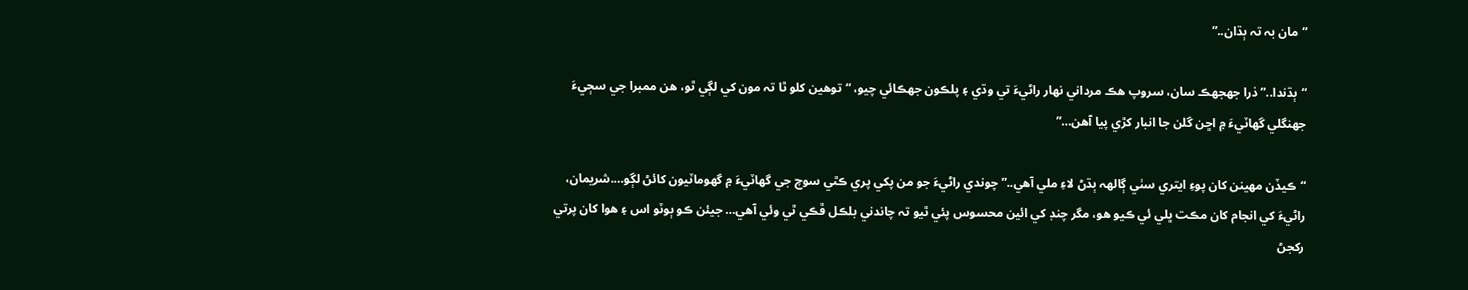“مان بہ تہ ٻڌان..”

“ٻڌندا..” ذرا جهجهڪ سان، سروپ ھڪ مرداني نھار راڻيءَ تي وڌي ۽ پلڪون جهڪائي چيو، “توھين کلو ٿا تہ مون کي لڳي ٿو، ھن ممبرا جي سڄيءَ جهنگلي گهاٽيءَ ۾ اڇن گلن جا انبار کڙي پيا آھن…”

“ڪيڏن مھينن کان پوءِ ايتري سٺي ڳالهہ ٻڌڻ لاءِ ملي آھي..” چوندي راڻيءَ جو من پکي پري ڪٿي سوچ جي گهاٽيءَ ۾ گهوماٽيون کائڻ لڳو….شريمان، راڻيءَ کي انجام کان مڪت ڀلي ئي ڪيو ھو، مگر چنڊ کي ائين محسوس پئي ٿيو تہ چاندني بلڪل ڦڪي ٿي وئي آھي… جيئن ڪو ٻوٽو اس ۽ ھوا کان پرتي رکجڻ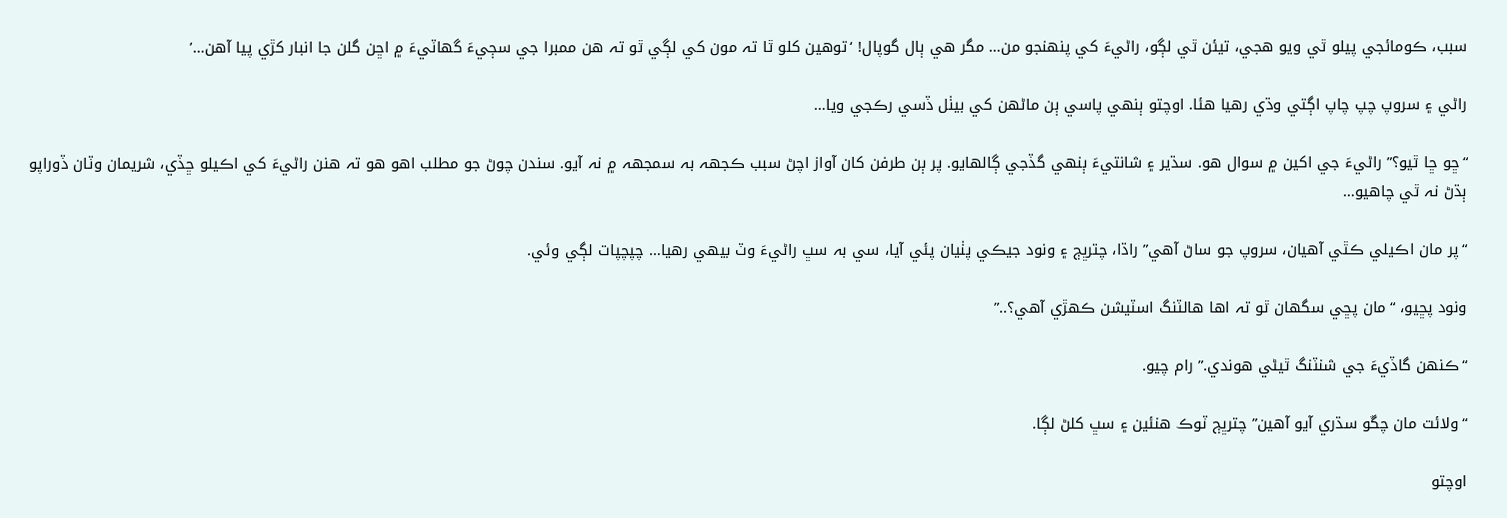سبب، ڪومائجي پيلو ٿي ويو ھجي، تيئن ٿي لڳو، راڻيءَ کي پنھنجو من… مگر ھي ٻال گوپال! ‘توھين کلو ٿا تہ مون کي لڳي ٿو تہ ھن ممبرا جي سڄيءَ گهاٽيءَ ۾ اڇن گلن جا انبار کڙي پيا آھن…’

راڻي ۽ سروپ چپ چاپ اڳتي وڌي رھيا ھئا. اوچتو ٻنهي پاسي ٻن ماڻهن کي بيٺل ڏسي رڪجي ويا…

“ڇو ڇا ٿيو؟” راڻيءَ جي اکين ۾ سوال ھو. سڌير ۽ شانتيءَ ٻنھي گڏجي ڳالهايو. پر ٻن طرفن کان آواز اچڻ سبب ڪجهہ بہ سمجهہ ۾ نہ آيو. سندن چوڻ جو مطلب اھو ھو تہ ھنن راڻيءَ کي اڪيلو ڇڏي، شريمان وٽان ڏوراپو ٻڌڻ نہ ٿي چاھيو…

“پر مان اڪيلي ڪٿي آھيان، سروپ جو ساڻ آھي” راڌا، چترڀڄ ۽ ونود جيڪي پٺيان پئي آيا، سي بہ سڀ راڻيءَ وٽ بيھي رھيا… چپچپات لڳي وئي.

ونود پڇيو، “مان پڇي سگهان ٿو تہ اھا ھالٽنگ اسٽيشن ڪھڙي آھي؟..”

“ڪنھن گاڏيءَ جي شنٽنگ ٿيڻي ھوندي.” رام چيو.

“ولائت مان چڱو سڌري آيو آھين” چترڀڄ ٽوڪ ھنئين ۽ سڀ کلڻ لڳا.

اوچتو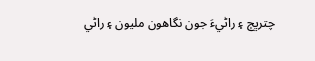چترڀڄ ۽ راڻيءَ جون نگاھون مليون ۽ راڻي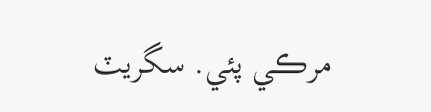مرڪي پئي. سگريٽ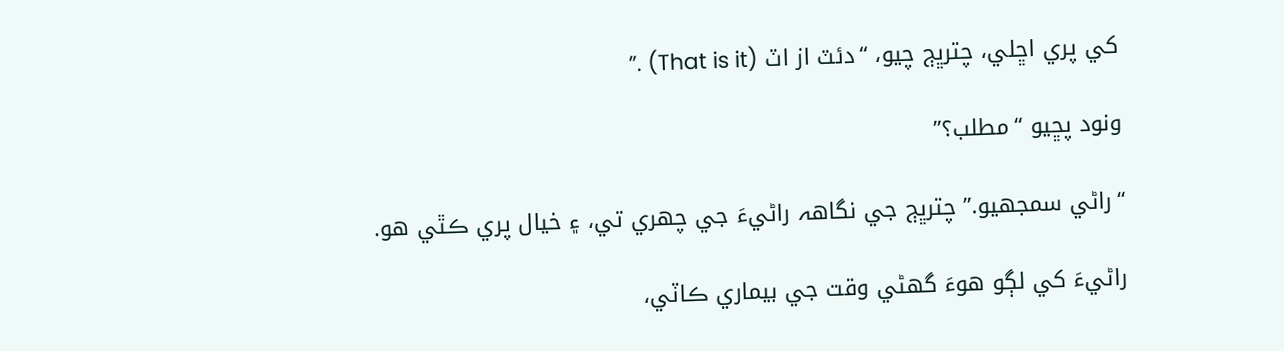کي پري اڇلي، چترڀڄ چيو، “دئٽ از اٽ (That is it) .”

ونود پڇيو “مطلب؟”

“راڻي سمجهيو.” چترڀڄ جي نگاھہ راڻيءَ جي چھري تي، ۽ خيال پري ڪٿي ھو.

راڻيءَ کي لڳو ھوءَ گهڻي وقت جي بيماري ڪاٽي،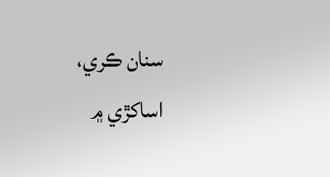سنان ڪري، اساکڙي ۾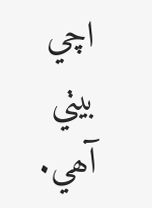اچي بيٺي آھي.